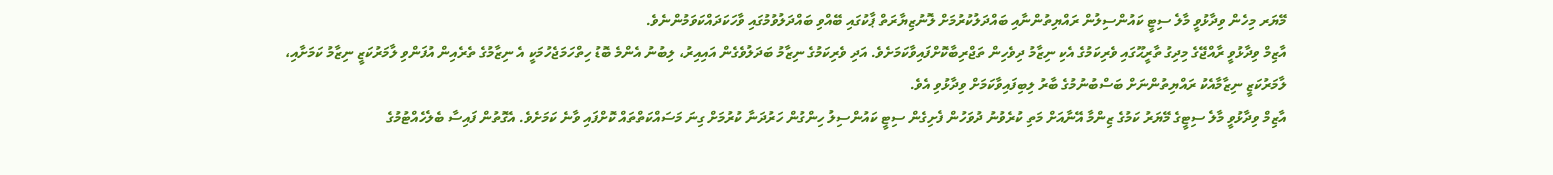މޭޔަރ މިހެން ވިދާޅުވީ މާލެ ސިޓީ ކައުންސިލުން ރައްޔިތުންނާއި ބައްދަލުކުރުމަށް ލޮނުޒިޔާރަތް ޕާކުގައި ބޭއްވި ބައްދަލުވުމުގައި ވާހަކަދައްކަވަމުންނެވެ.
އާޒިމް ވިދާޅުވީ ރާއްޖޭގެ މިދިގު ތާރީޙޫގައި ވެރިކަމުގެ އެކި ނިޒާމު ދިވެހިން ތަޖްރިބާކޮށްފައިވާކަމަށެވެ. އަދި ވެރިކަމުގެ ނިޒާމު ބަދަލުވެގެން އައިއިރު، ލިބުނު އެންމެ ބޮޑު ހިތްހަމަޖެހުމަކީ އެ ނިޒާމުގެ ތެރެއިން އުފަންވި ލާމަރުކަޒީ ނިޒާމު ކަމަށާއި، ލާމަރުކަޒީ ނިޒާމާއެކު ރައްޔިތުންނަށް ބަސްބުނުމުގެ ބާރު ލިބިފައިވާކަމަށް ވިދާޅުވި އެވެ.
އާޒިމް ވިދާޅުވީ މާލެ ސިޓީގެ މޭޔަރު ކަމުގެ ޒިންމާ އޭނާއަށް މަތި ކުރެވުނު ދުވަހުން ފެށިގެން ސިޓީ ކައުންސިލު ހިންގުން ހަރުދަނާ ކުރުމަށް ގިނަ މަސައްކަތްތައް ކޮށްފައި ވާނެ ކަމަށެވެ. އެގޮތުން ފައިސާ ބެލެހެއްޓުމުގެ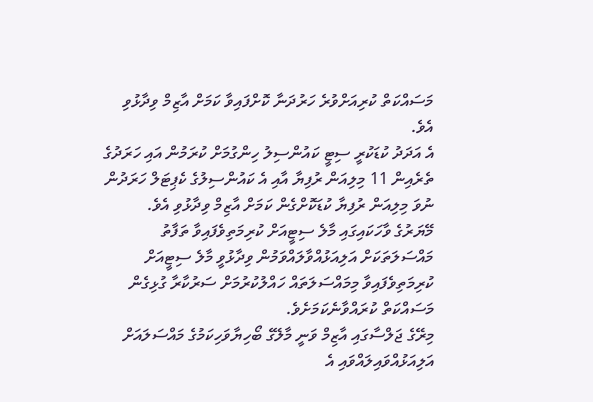މަސައްކަތް ކުރިއަށްވުރެ ހަރުދަނާ ކޮށްފައިވާ ކަމަށް އާޒިމް ވިދާޅުވި އެވެ.
އެ އަދަދު ކުޑަކުރީ ސިޓީ ކައުންސިލު ހިންގުމަށް ކުރަމުން އައި ހަރަދުގެ ތެރެއިން 11 މިލިއަން ރުފިޔާ އާއި އެ ކައުންސިލުގެ ކެޕިޓަލް ހަރަދުން ނުވަ މިލިއަން ރުފިޔާ ކުޑަކޮށްގެން ކަމަށް އާޒިމް ވިދާޅުވި އެވެ.
މޭޔަރުގެ ވާހަކައިގައި މާލެ ސިޓީއަށް ކުރިމަތިވެފައިވާ ތަފާތު މައްސަލަތަކަށް އަލިއަޅުއްވާލައްވަމުން ވިދާޅުވީ މާލެ ސިޓީއަށް ކުރިމަތިވެފައިވާ މިމައްސަލަތައް ހައްލުކުރުމަށް ސަރުކާރާ ގުޅިގެން މަސައްކަތް ކުރައްވާނެކަމަށެވެ.
މިރޭގެ ޖަލްސާގައި އާޒިމް ވަނީ މާލޭގެ ބޯހިޔާވަހިކަމުގެ މައްސަލައަށް އަލިއަޅުއްވައިލައްވައި އެ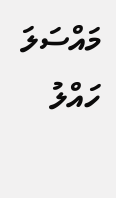މައްސަލަ ހައްލު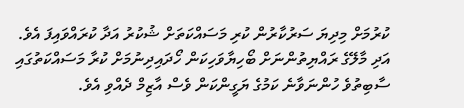ކުރުމަށް މިދިޔަ ސަރުކާރުން ކުރި މަސައްކަތަށް ޝުކުރު އަދާ ކުރައްވައިފަ އެވެ. އަދި މާލޭގެ ރައްޔިތުންނަށް ބޯހިޔާވަހިކަން ހޯދައިދިނުމަށް ކުރާ މަސައްކަތުގައި ސާބިތުވެ ހުންނަވާނެ ކަމުގެ ޔަގީންކަން ވެސް އާޒިމް ދެއްވި އެވެ.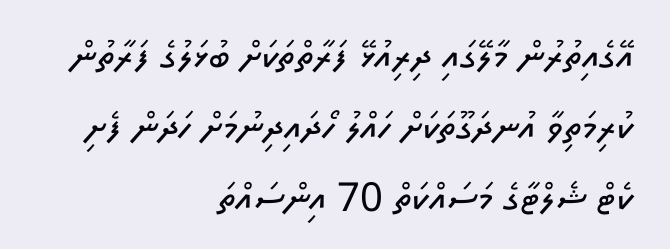އޭގެއިތުރުން މާލޭގައި ދިރިއުޅޭ ފަރާތްތަކަށް ބުޅަލުގެ ފަރާތުން ކުރިމަތިވާ އުނދަގޫތަކަށް ހައްލު ހޯދައިދިނުމަށް ހަދަން ފެށި ކެޓް ޝެލްޓާގެ މަސައްކަތް 70 އިންސައްތަ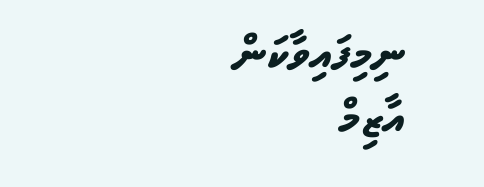ނިމިފައިވާކަން އާޒިމް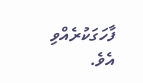ފާހަގަކުރެއްވި އެވެ.